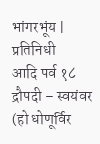भांगरभूंय | प्रतिनिधी
आदि पर्व १८
द्रौपदी – स्वयंवर
(हो धोणूर्विर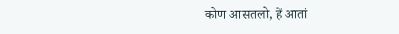कोण आसतलो, हें आतां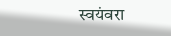स्वयंवरा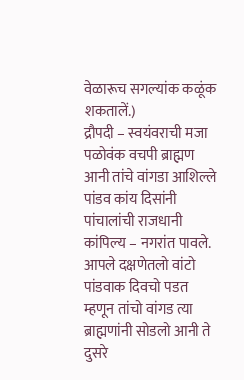वेळारूच सगल्यांक कळूंक शकतालें.)
द्रौपदी – स्वयंवराची मजा पळोवंक वचपी ब्राह्मण आनी तांचे वांगडा आशिल्ले पांडव कांय दिसांनी पांचालांची राजधानी कांपिल्य – नगरांत पावले. आपले दक्षणेतलो वांटो पांडवाक दिवचो पडत म्हणून तांचो वांगड त्या ब्राह्मणांनी सोडलो आनी ते दुसरे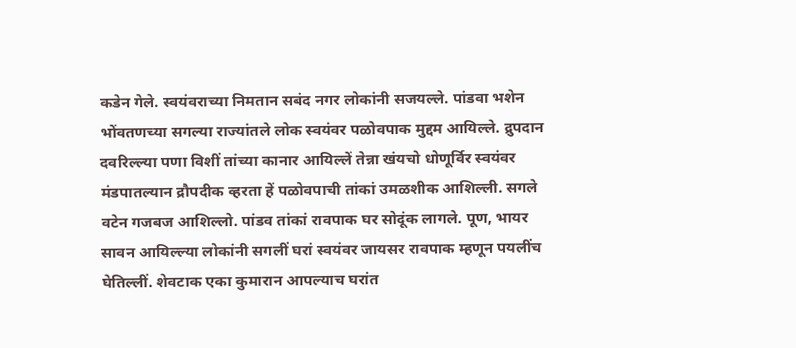कडेन गेले. स्वयंवराच्या निमतान सबंद नगर लोकांनी सजयल्ले. पांडवा भशेन भोंवतणच्या सगल्या राज्यांतले लोक स्वयंवर पळोवपाक मुद्दम आयिल्ले. द्रुपदान दवरिल्ल्या पणा विशीं तांच्या कानार आयिल्लें तेन्ना खंयचो धोणूर्विर स्वयंवर मंडपातल्यान द्रौपदीक व्हरता हें पळोवपाची तांकां उमळशीक आशिल्ली. सगले वटेन गजबज आशिल्लो. पांडव तांकां रावपाक घर सोदूंक लागले. पूण, भायर सावन आयिल्ल्या लोकांनी सगलीं घरां स्वयंवर जायसर रावपाक म्हणून पयलींच घेतिल्लीं. शेवटाक एका कुमारान आपल्याच घरांत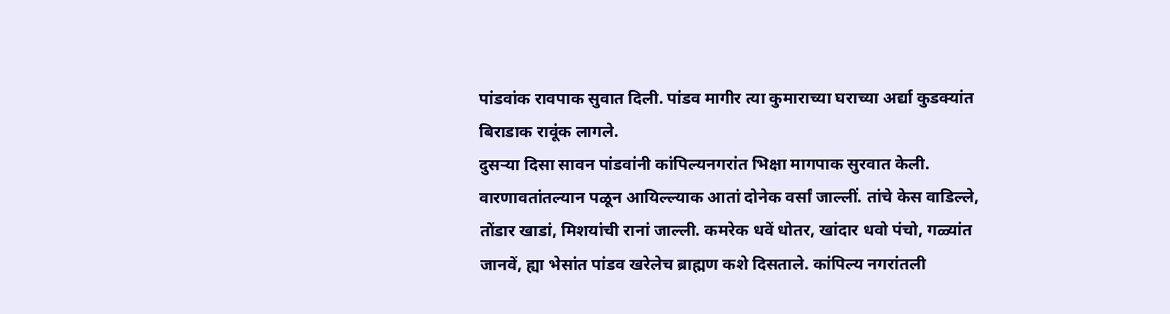पांडवांक रावपाक सुवात दिली. पांडव मागीर त्या कुमाराच्या घराच्या अर्द्या कुडक्यांत बिराडाक रावूंक लागले.
दुसऱ्या दिसा सावन पांडवांनी कांपिल्यनगरांत भिक्षा मागपाक सुरवात केली. वारणावतांतल्यान पळून आयिल्ल्याक आतां दोनेक वर्सां जाल्लीं. तांचे केस वाडिल्ले, तोंडार खाडां, मिशयांची रानां जाल्ली. कमरेक धवें धोतर, खांदार धवो पंचो, गळ्यांत जानवें, ह्या भेसांत पांडव खरेलेच ब्राह्मण कशे दिसताले. कांपिल्य नगरांतली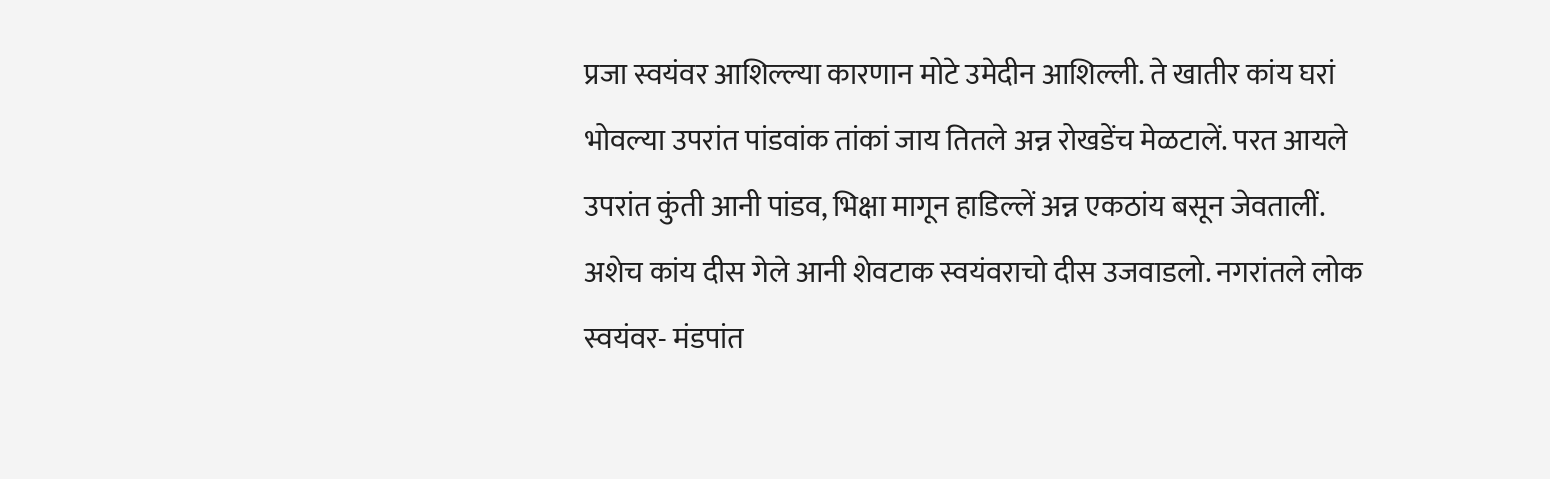प्रजा स्वयंवर आशिल्ल्या कारणान मोटे उमेदीन आशिल्ली. ते खातीर कांय घरां भोवल्या उपरांत पांडवांक तांकां जाय तितले अन्न रोखडेंच मेळटालें. परत आयले उपरांत कुंती आनी पांडव, भिक्षा मागून हाडिल्लें अन्न एकठांय बसून जेवतालीं.
अशेच कांय दीस गेले आनी शेवटाक स्वयंवराचो दीस उजवाडलो. नगरांतले लोक स्वयंवर- मंडपांत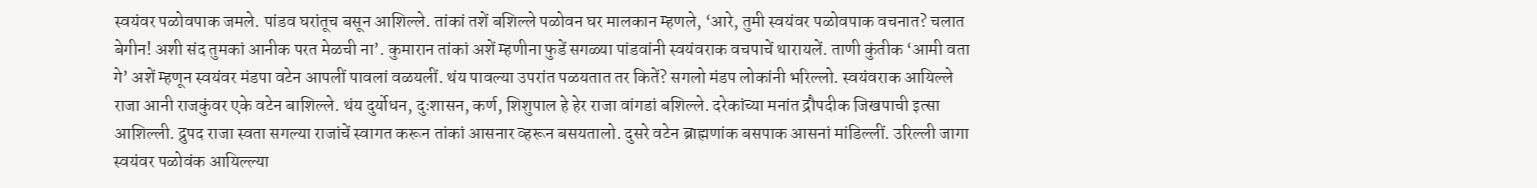स्वयंवर पळोवपाक जमले. पांडव घरांतूच बसून आशिल्ले. तांकां तशें बशिल्ले पळोवन घर मालकान म्हणले, ‘आरे, तुमी स्वयंवर पळोवपाक वचनात? चलात बेगीन! अशी संद तुमकां आनीक परत मेळची ना’. कुमारान तांकां अशें म्हणीना फुडें सगळ्या पांडवांनी स्वयंवराक वचपाचें थारायलें. ताणी कुंतीक ‘आमी वता गे’ अशें म्हणून स्वयंवर मंडपा वटेन आपलीं पावलां वळयलीं. थंय पावल्या उपरांत पळयतात तर कितें? सगलो मंडप लोकांनी भरिल्लो. स्वयंवराक आयिल्ले राजा आनी राजकुंवर एके वटेन बाशिल्ले. थंय दुर्योधन, दुःशासन, कर्ण, शिशुपाल हे हेर राजा वांगडां बशिल्ले. दरेकांच्या मनांत द्रौपदीक जिखपाची इत्सा आशिल्ली. द्रुपद राजा स्वता सगल्या राजांचें स्वागत करून तांकां आसनार व्हरून बसयतालो. दुसरे वटेन ब्राह्मणांक बसपाक आसनां मांडिल्लीं. उरिल्ली जागा स्वयंवर पळोवंक आयिल्ल्या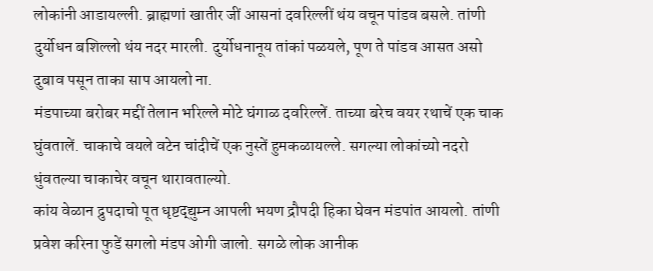लोकांनी आडायल्ली. ब्राह्मणां खातीर जीं आसनां दवरिल्लीं थंय वचून पांडव बसले. तांणी दुर्योधन बशिल्लो थंय नदर मारली. दुर्योधनानूय तांकां पळयले, पूण ते पांडव आसत असो दुबाव पसून ताका साप आयलो ना.
मंडपाच्या बरोबर मद्दीं तेलान भरिल्ले मोटे घंगाळ दवरिल्लें. ताच्या बरेच वयर रथाचें एक चाक घुंवतालें. चाकाचे वयले वटेन चांदीचें एक नुस्तें हुमकळायल्ले. सगल्या लोकांच्यो नदरो धुंवतल्या चाकाचेर वचून थारावताल्यो.
कांय वेळान द्रुपदाचो पूत धृष्टद्द्युम्न आपली भयण द्रौपदी हिका घेवन मंडपांत आयलो. तांणी प्रवेश करिना फुडें सगलो मंडप ओगी जालो. सगळे लोक आनीक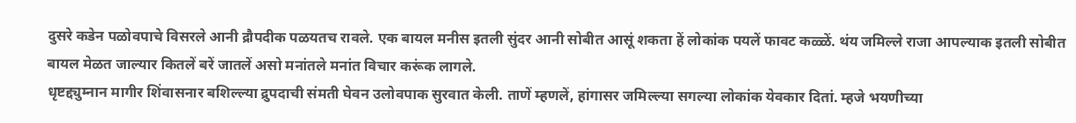दुसरे कडेन पळोवपाचे विसरले आनी द्रौपदीक पळयतच रावले. एक बायल मनीस इतली सुंदर आनी सोबीत आसूं शकता हें लोकांक पयलें फावट कळ्ळें. थंय जमिल्ले राजा आपल्याक इतली सोबीत बायल मेळत जाल्यार कितलें बरें जातलें असो मनांतले मनांत विचार करूंक लागले.
धृष्टद्द्युम्नान मागीर शिंवासनार बशिल्ल्या द्रुपदाची संमती घेवन उलोवपाक सुरवात केली. ताणें म्हणलें, हांगासर जमिल्ल्या सगल्या लोकांक येवकार दितां. म्हजे भयणीच्या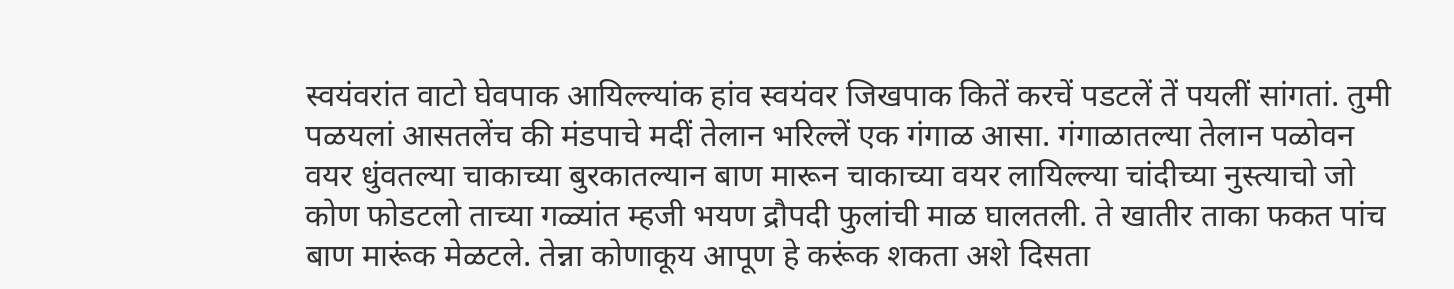स्वयंवरांत वाटो घेवपाक आयिल्ल्यांक हांव स्वयंवर जिखपाक कितें करचें पडटलें तें पयलीं सांगतां. तुमी पळयलां आसतलेंच की मंडपाचे मदीं तेलान भरिल्लें एक गंगाळ आसा. गंगाळातल्या तेलान पळोवन वयर धुंवतल्या चाकाच्या बुरकातल्यान बाण मारून चाकाच्या वयर लायिल्ल्या चांदीच्या नुस्त्याचो जो कोण फोडटलो ताच्या गळ्यांत म्हजी भयण द्रौपदी फुलांची माळ घालतली. ते खातीर ताका फकत पांच बाण मारूंक मेळटले. तेन्ना कोणाकूय आपूण हे करूंक शकता अशे दिसता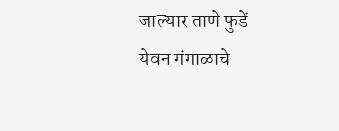जाल्यार ताणे फुडें येवन गंगाळाचे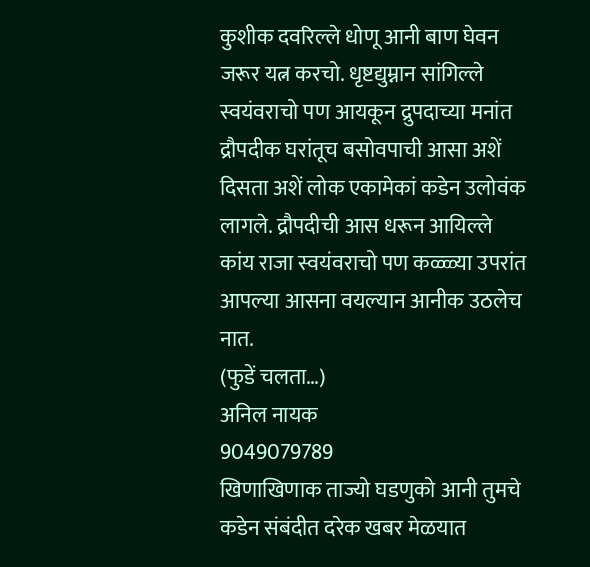कुशीक दवरिल्ले धोणू आनी बाण घेवन जरूर यत्न करचो. धृष्टद्युम्नान सांगिल्ले स्वयंवराचो पण आयकून द्रुपदाच्या मनांत द्रौपदीक घरांतूच बसोवपाची आसा अशें दिसता अशें लोक एकामेकां कडेन उलोवंक लागले. द्रौपदीची आस धरून आयिल्ले कांय राजा स्वयंवराचो पण कळ्ळ्या उपरांत आपल्या आसना वयल्यान आनीक उठलेच नात.
(फुडें चलता…)
अनिल नायक
9049079789
खिणाखिणाक ताज्यो घडणुको आनी तुमचे कडेन संबंदीत दरेक खबर मेळयात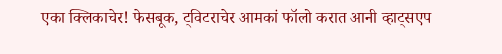एका क्लिकाचेर! फेसबूक, ट्विटराचेर आमकां फॉलो करात आनी व्हाट्सएप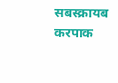सबस्क्रायब करपाक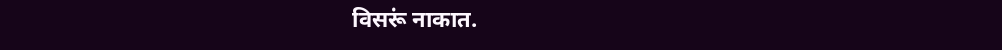विसरूं नाकात.